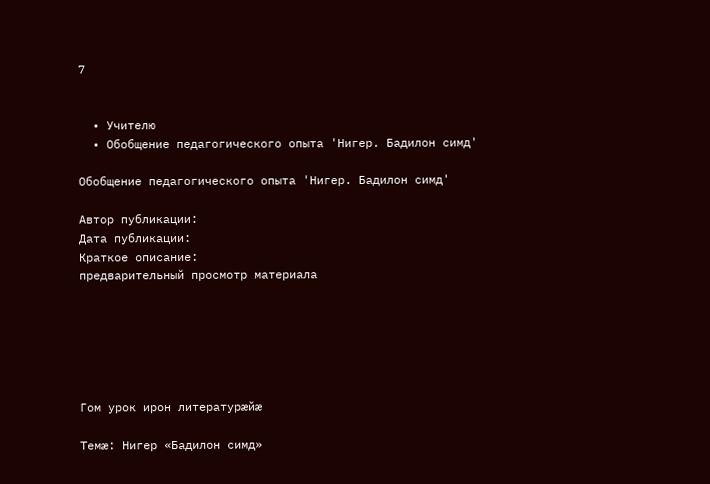7


  • Учителю
  • Обобщение педагогического опыта 'Нигер. Бадилон симд'

Обобщение педагогического опыта 'Нигер. Бадилон симд'

Автор публикации:
Дата публикации:
Краткое описание:
предварительный просмотр материала






Гом урок ирон литературӕйӕ

Темӕ: Нигер «Бадилон симд»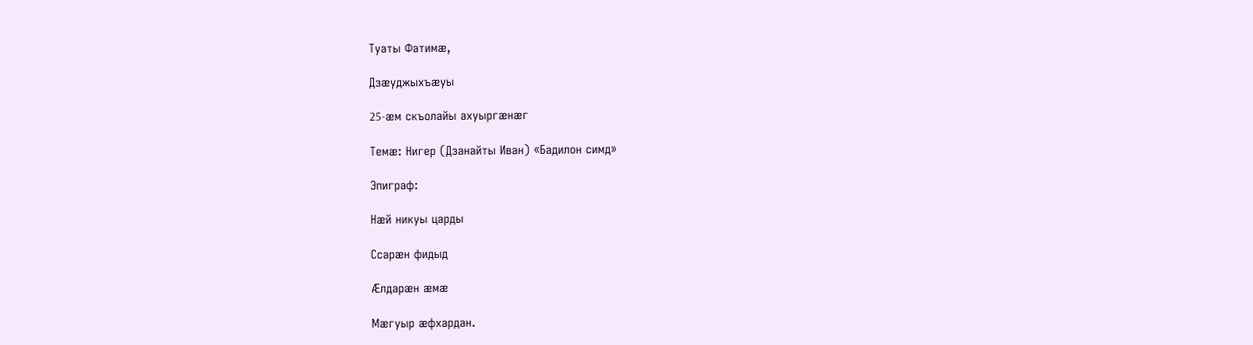Туаты Фатимæ,

Дзæуджыхъæуы

25-æм скъолайы ахуыргæнæг

Темæ: Нигер (Дзанайты Иван) «Бадилон симд»

Эпиграф:

Нæй никуы царды

Ссарæн фидыд

Æлдарæн æмæ

Мæгуыр æфхардан.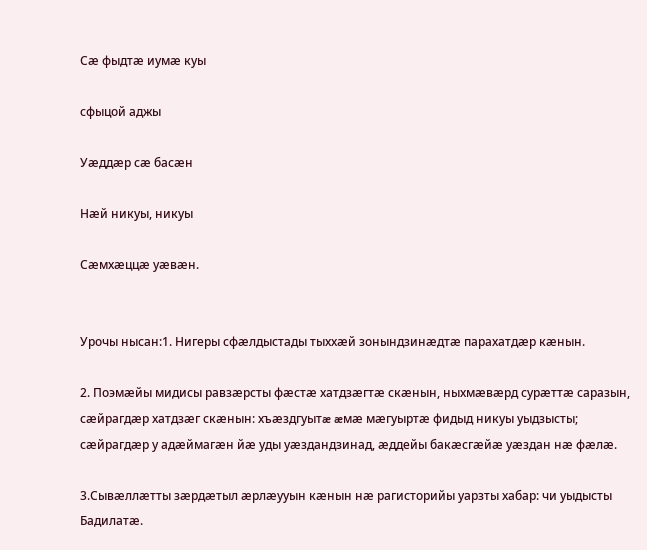Сæ фыдтæ иумæ куы

сфыцой аджы

Уæддæр сæ басæн

Нæй никуы, никуы

Сæмхæццæ уæвæн.


Урочы нысан:1. Нигеры сфæлдыстады тыххæй зонындзинæдтæ парахатдæр кæнын.

2. Поэмæйы мидисы равзæрсты фæстæ хатдзæгтæ скæнын, ныхмæвæрд сурæттæ саразын, сæйрагдæр хатдзæг скæнын: хъæздгуытæ æмæ мæгуыртæ фидыд никуы уыдзысты; сæйрагдæр у адæймагæн йæ уды уæздандзинад, æддейы бакæсгæйæ уæздан нæ фæлæ.

3.Сывæллæтты зæрдæтыл æрлæууын кæнын нæ рагисторийы уарзты хабар: чи уыдысты Бадилатæ.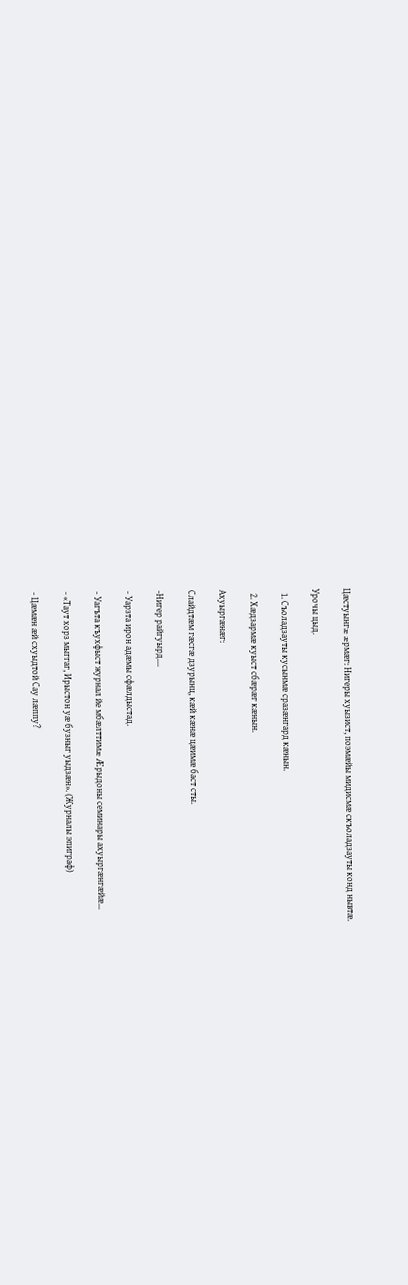Цæстуынгæ æрмæг: Нигеры хуызист, поэмæйы мидисмæ скъоладзауты конд нывтæ.

Урочы цыд.

  1. Съоладзауты кусынмæ сразæнгард кæнын.

  2. Хæдзармæ куыст сбæрæг кæнын.

Ахуыргæнæг:

Слайдтӕм гӕсгӕ дзурынц, кӕй кӕнӕ цӕимӕ баст сты.

-Нигер райгуырд….

- Уарзта ирон адæмы сфæлдыстад.

- Уагъта къухфыст журнал йе мбæлттимæ Æрыдоны семинары ахуыргæнгæйæ…

- «Таут хорз мыггаг, Ирыстон уæ бузныг уыдзæн». (Журналы эпиграф)

- Цæмæн æй схуыдтой Сау лæппу?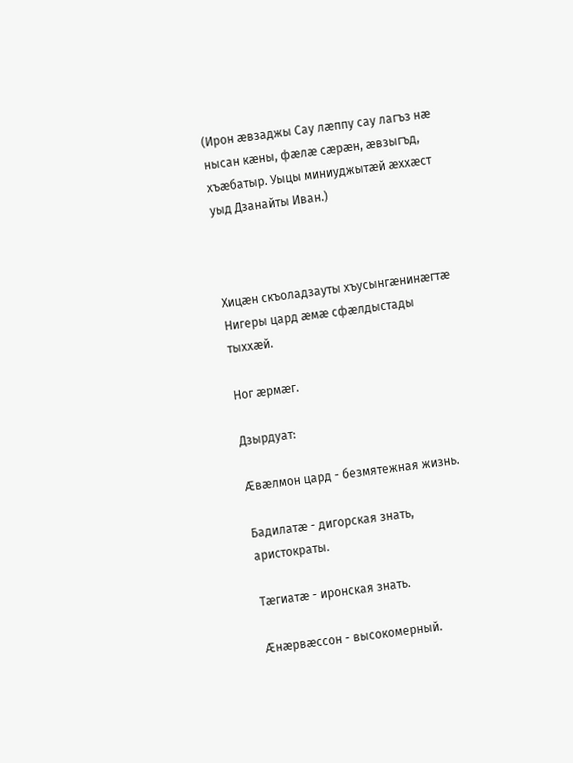(Ирон æвзаджы Сау лæппу сау лагъз нæ нысан кæны, фæлæ сæрæн, æвзыгъд, хъæбатыр. Уыцы миниуджытæй æххæст уыд Дзанайты Иван.)



Хицæн скъоладзауты хъусынгæнинæгтæ Нигеры цард æмæ сфæлдыстады тыххæй.

Ног æрмæг.

Дзырдуат:

Æвæлмон цард - безмятежная жизнь.

Бадилатæ - дигорская знать, аристократы.

Тæгиатæ - иронская знать.

Æнæрвæссон - высокомерный.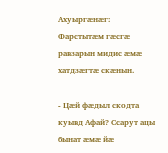Ахуыргæнæг: Фарстытæм гæсгæ равзарын мидис æмæ хатдзæгтæ скæнын.

- Цæй фæдыл скодта куывд Афай? Ссарут ацы бынат æмæ йæ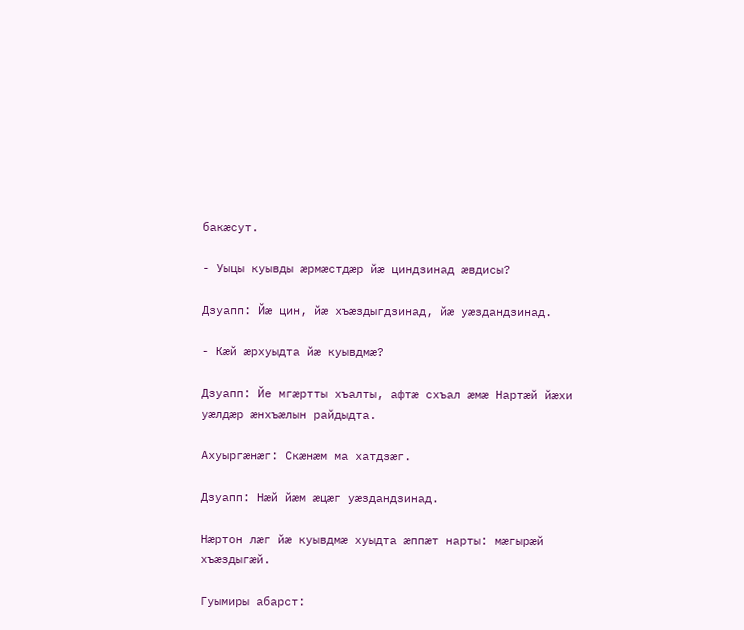бакæсут.

- Уыцы куывды æрмæстдæр йæ циндзинад æвдисы?

Дзуапп: Йæ цин, йæ хъæздыгдзинад, йæ уæздандзинад.

- Кæй æрхуыдта йæ куывдмæ?

Дзуапп: Йе мгæртты хъалты, афтæ схъал æмæ Нартæй йæхи уæлдæр æнхъæлын райдыдта.

Ахуыргæнæг: Скæнæм ма хатдзæг.

Дзуапп: Нæй йæм æцæг уæздандзинад.

Нæртон лæг йæ куывдмæ хуыдта æппæт нарты: мæгырæй хъæздыгæй.

Гуымиры абарст: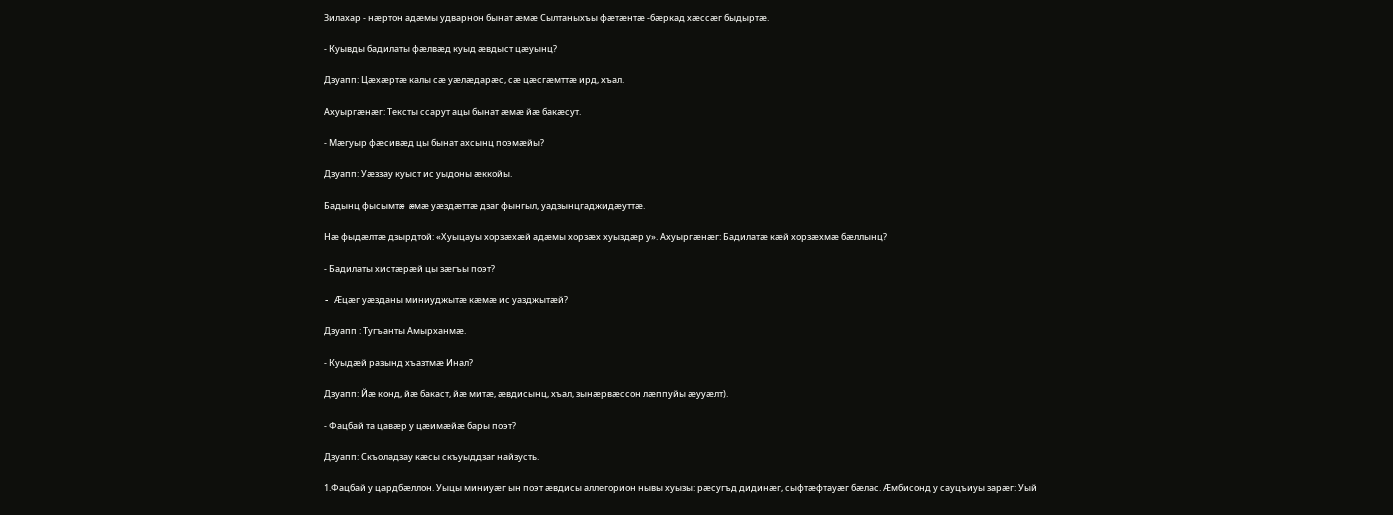Зилахар - нæртон адæмы удварнон бынат æмæ Сылтаныхъы фæтæнтæ -бæркад хæссæг быдыртæ.

- Куывды бадилаты фæлвæд куыд æвдыст цæуынц?

Дзуапп: Цæхæртæ калы сæ уæлæдарæс, сæ цæсгæмттæ ирд, хъал.

Ахуыргæнæг: Тексты ссарут ацы бынат æмæ йæ бакæсут.

- Мæгуыр фæсивæд цы бынат ахсынц поэмæйы?

Дзуапп: Уæззау куыст ис уыдоны æккойы.

Бадынц фысымтæ æмæ уæздæттæ дзаг фынгыл, уадзынцгаджидæуттæ.

Нæ фыдæлтæ дзырдтой: «Хуыцауы хорзæхæй адæмы хорзæх хуыздæр у». Ахуыргæнæг: Бадилатæ кæй хорзæхмæ бæллынц?

- Бадилаты хистæрæй цы зæгъы поэт?

- Æцæг уæзданы миниуджытæ кæмæ ис уазджытæй?

Дзуапп : Тугъанты Амырханмæ.

- Куыдæй разынд хъазтмæ Инал?

Дзуапп: Йæ конд, йæ бакаст, йæ митæ, æвдисынц, хъал, зынæрвæссон лæппуйы æууæлт).

- Фацбай та цавæр у цæимæйæ бары поэт?

Дзуапп: Скъоладзау кæсы скъуыддзаг найзусть.

1.Фацбай у цардбæллон. Уыцы миниуæг ын поэт æвдисы аллегорион нывы хуызы: рæсугъд дидинæг, сыфтæфтауæг бæлас. Æмбисонд у сауцъиуы зарæг: Уый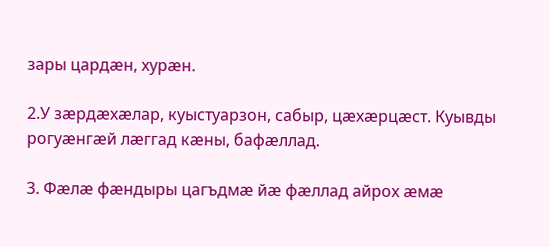зары цардæн, хурæн.

2.У зæрдæхæлар, куыстуарзон, сабыр, цæхæрцæст. Куывды рогуæнгæй лæггад кæны, бафæллад.

3. Фæлæ фæндыры цагъдмæ йæ фæллад айрох æмæ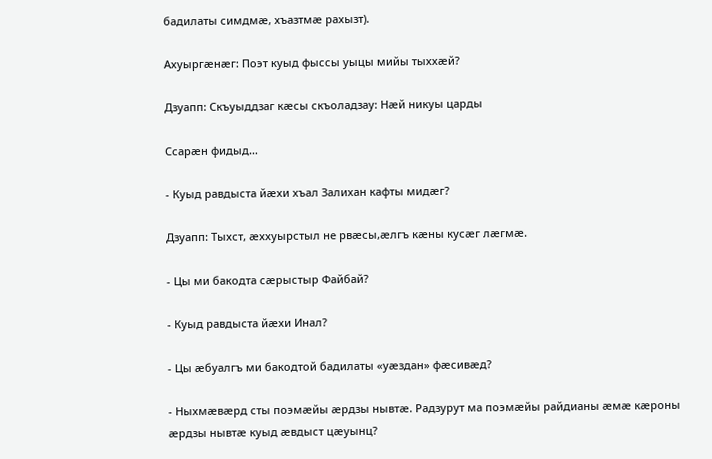бадилаты симдмæ, хъазтмæ рахызт).

Ахуыргæнæг: Поэт куыд фыссы уыцы мийы тыххæй?

Дзуапп: Скъуыддзаг кæсы скъоладзау: Нæй никуы царды

Ссарæн фидыд…

- Куыд равдыста йæхи хъал Залихан кафты мидæг?

Дзуапп: Тыхст, æххуырстыл не рвæсы,æлгъ кæны кусæг лæгмæ.

- Цы ми бакодта сæрыстыр Файбай?

- Куыд равдыста йæхи Инал?

- Цы æбуалгъ ми бакодтой бадилаты «уæздан» фæсивæд?

- Ныхмæвæрд сты поэмæйы æрдзы нывтæ. Радзурут ма поэмæйы райдианы æмæ кæроны æрдзы нывтæ куыд æвдыст цæуынц?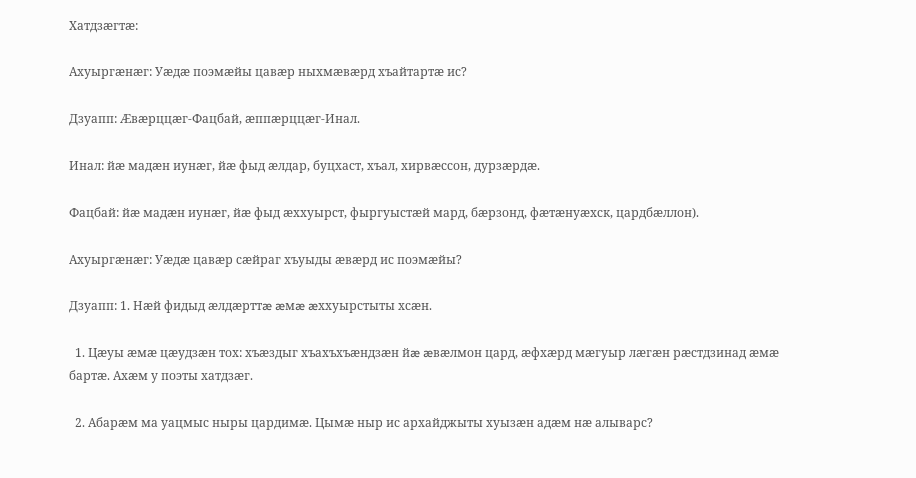Хатдзæгтæ:

Ахуыргæнæг: Уæдæ поэмæйы цавæр ныхмæвæрд хъайтартæ ис?

Дзуапп: Æвæрццæг-Фацбай, æппæрццæг-Инал.

Инал: йæ мадæн иунæг, йæ фыд æлдар, буцхаст, хъал, хирвæссон, дурзæрдæ.

Фацбай: йæ мадæн иунæг, йæ фыд æххуырст, фыргуыстæй мард, бæрзонд, фæтæнуæхск, цардбæллон).

Ахуыргæнæг: Уæдæ цавæр сæйраг хъуыды æвæрд ис поэмæйы?

Дзуапп: 1. Нæй фидыд æлдæрттæ æмæ æххуырстыты хсæн.

  1. Цæуы æмæ цæудзæн тох: хъæздыг хъахъхъæндзæн йæ æвæлмон цард, æфхæрд мæгуыр лæгæн рæстдзинад æмæ бартæ. Ахæм у поэты хатдзæг.

  2. Абарӕм ма уацмыс ныры цардимӕ. Цымӕ ныр ис архайджыты хуызӕн адӕм нӕ алыварс?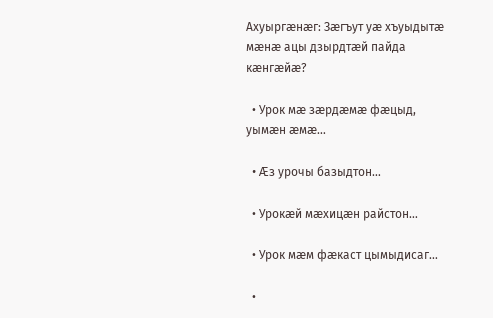Ахуыргӕнӕг: Зӕгъут уӕ хъуыдытӕ мӕнӕ ацы дзырдтӕй пайда кӕнгӕйӕ?

  • Урок мæ зæрдæмæ фæцыд, уымæн æмæ…

  • Æз урочы базыдтон…

  • Урокæй мæхицæн райстон…

  • Урок мæм фæкаст цымыдисаг…

  •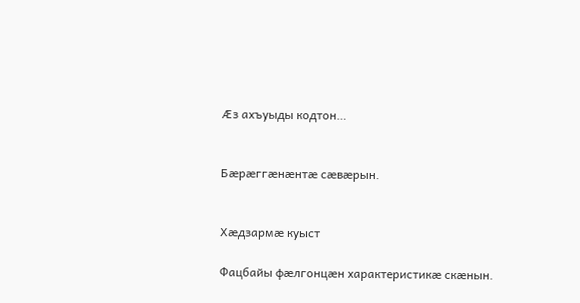Æз ахъуыды кодтон…


Бæрæггæнæнтæ сӕвӕрын.


Хæдзармæ куыст

Фацбайы фӕлгонцӕн характеристикӕ скӕнын.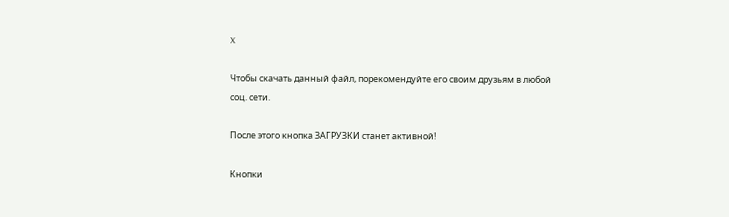X

Чтобы скачать данный файл, порекомендуйте его своим друзьям в любой соц. сети.

После этого кнопка ЗАГРУЗКИ станет активной!

Кнопки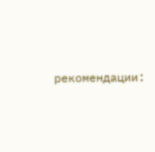рекомендации: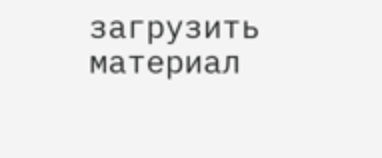загрузить материал